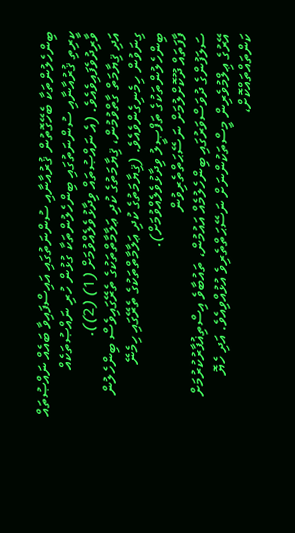ބިންހެލުންތަކާ ބެހޭގޮތުން ޤުރުއާނާއި ސުންނަތުގައި އައިސްފައިވާ ބައެއް ނައްޞުތައް
ކީރިތި ޤުރުއާނާއި ސުންނަތުގައި ބިންހެލުންތަކާ ގުޅުން ހުރި ނައްޞުތަކެއް ވާރިދުވެފައިވެއެވެ. (އެ ނައްޞުތައް ވިދާޅުވެލެއްވުމަށް (1) (2)).
އަދި ޤިޔާމަތް ގާތްވުމުން، ޤިޔާމަތުގެ ކުދި ޢަލާމާތްތަކުގެ ތެރޭގައިވެސް ބިންހެލުން ގިނަވުން ހިމެނިގެންވެއެވެ. (ޤިޔާމަތުގެ ކުދި ޢަލާމާތްތަކުގެ ތެރޭގައި ހިމެނޭ ބިންހެލުންތަކުގެ ތަފްޞީލު ވިދާޅުވެލެއްވުމަށް).
ފާފަތައް ދޫކޮށްލުމަށް ނަސޭޙަތްތެރިވުން
ސަލަފުންގެ ދުވަސްވަރުގައި ބިންހެލުމެއް އައުމުން، ތައުބާވެ އިސްތިޣުފާރުކުރުމަށް އޭރުގެ ޢިލްމުވެރިން މީސްތަކުންނަށް ނަސޭޙަތްތެރިވެ އުޅުއްވިއެވެ. އަދި ހެޔޮ ކަންތައްތައްކޮށް،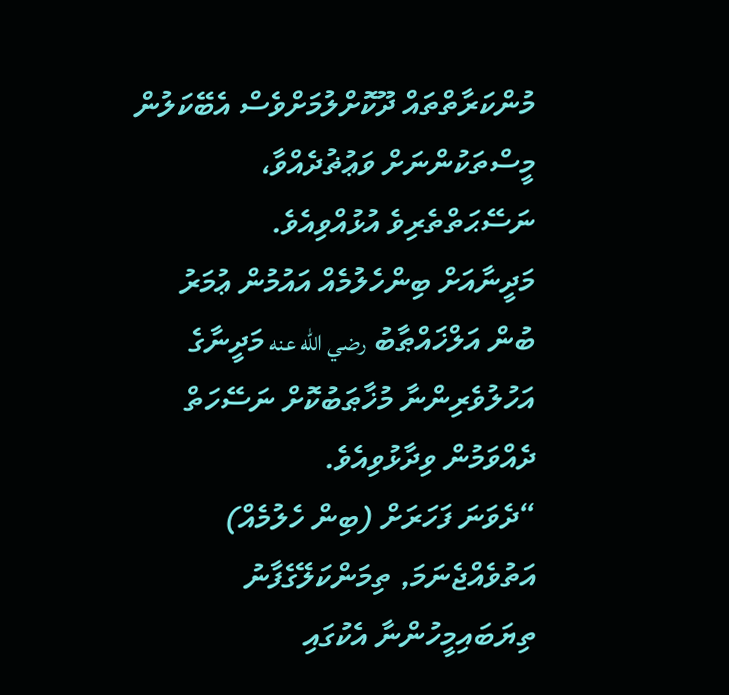މުންކަރާތްތައް ދޫކޮށްލުމަށްވެސް އެބޭކަލުން މީސްތަކުންނަށް ވަޢުޡުދެއްވާ، ނަސޭޙަތްތެރިވެ އުޅުއްވިއެވެ.
މަދީނާއަށް ބިންހެލުމެއް އައުމުން ޢުމަރު ބުން އަލްޚައްޠާބު رضي الله عنه މަދީނާގެ އަހުލުވެރިންނާ މުޚާޠަބުކޮށް ނަސޭހަތް ދެއްވަމުން ވިދާޅުވިއެވެ.
“ދެވަނަ ފަހަރަށް (ބިން ހެލުމެއް) އަތުވެއްޖެނަމަ, ތިމަންކަލޭގެފާނު ތިޔަބައިމީހުންނާ އެކުގައި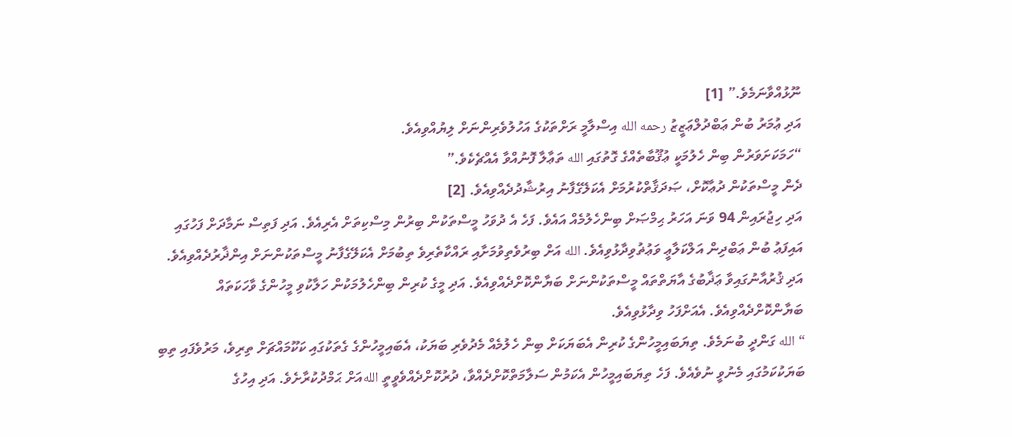ނޫޅުއްވާނަމެވެ.” [1]
އަދި ޢުމަރު ބުން ޢަބްދުލްޢަޒީޒު رحمه الله އިސްލާމީ ރަށްތަކުގެ އަހުލުވެރިންނަށް ލިޔުއްވިއެވެ.
“ހަމަކަށަވަރުން ބިން ހެލުމަކީ ޢުޤޫބާތެއްގެ ގޮތުގައި الله ތަޢާލާ ފޮނުއްވާ އެއްޗެކެވެ.”
ދެން މީސްތަކުން ދުޢާކޮށް، ޞަދަޤާތްކުރުމަށް އެކަލޭގެފާނު އިރުޝާދުދެއްވިއެވެ. [2]
އަދި ހިޖުރައިން 94 ވަނަ އަހަރު ޙިމްޞަށް ބިންހެލުމެއް އައެވެ. ފަހެ އެ ދުވަހު މީސްތަކުން ބިރުން މިސްކިތަށް އެރިއެވެ. އަދި ފަތިސް ނަމާދަށް ފަހުގައި އައިފަޢު ބުން ޢަބްދިން އަލްކަލާޢީ ވަޢުޡުވިދާޅުވިއެވެ. الله އަށް ބިރުވެތިވުމަށާއި ރައްކާތެރިވެ ތިބުމަށް އެކަލޭގެފާނު މީސްތަކުންނަށް އިންޛާރުދެއްވިއެވެ. އަދި ޤުރުއާނުގައިވާ ޢަޛާބުގެ އާޔަތްތައް މީސްތަކުންނަށް ބަޔާންކޮށްދެއްވިއެވެ. އަދި މީގެ ކުރިން ބިންހެލުމަކުން ހަލާކުވި މީހުންގެ ވާހަކަތައް ބަޔާންކޮށްދެއްވިއެވެ. އެއަށްފަހު ވިދާޅުވިއެވެ.
“الله ގަންދީ ބުނަމެވެ. ތިޔަބައިމީހުންގެ ކުރިން އެބަޔަކަށް ބިން ހެލުމެއް މެދުވެރި ބަޔަކު، އެބައިމީހުންގެ ގެތަކުގައި ކަކޫމައްޗަށް ތިރިވެ، މަރުވެފައި ތިބި ބަޔަކުކަމުގައި މެނުވީ ނުވެއެވެ. ފަހެ ތިޔަބައިމީހުން އެކަމުން ސަލާމަތްކޮށްދެއްވާ، ދުރުކޮށްދެއްވެވީތީ اللهއަށް ޙަމްދުކުރާށެވެ. އަދި އިހުގެ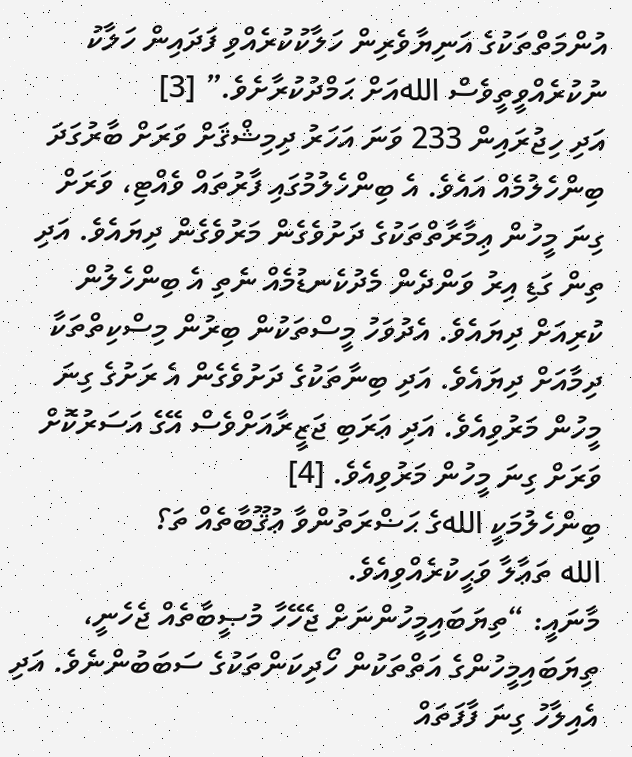އުންމަތްތަކުގެ އަނިޔާވެރިން ހަލާކުކުރެއްވި ފަދައިން ހަލާކު ނުކުރެއްވީތީވެސް اللهއަށް ޙަމްދުކުރާށެވެ.” [3]
އަދި ހިޖުރައިން 233 ވަނަ އަހަރު ދިމިޝްޤަށް ވަރަށް ބާރުގަދަ ބިންހެލުމެއް އައެވެ. އެ ބިންހެލުމުގައި ފާރުތައް ވެއްޓި، ވަރަށް ގިނަ މީހުން ޢިމާރާތްތަކުގެ ދަށުވެގެން މަރުވެގެން ދިޔައެވެ. އަދި ތިން ގަޑި އިރު ވަންދެން މެދުކެނޑުމެއް ނެތި އެ ބިންހެލުން ކުރިއަށް ދިޔައެވެ. އެދުވަހު މީސްތަކުން ބިރުން މިސްކިތްތަކާ ދިމާއަށް ދިޔައެވެ. އަދި ބިނާތަކުގެ ދަށުވެގެން އެ ރަށުގެ ގިނަ މީހުން މަރުވިއެވެ. އަދި ޢަރަބި ޖަޒީރާއަށްވެސް އޭގެ އަސަރުކޮށް ވަރަށް ގިނަ މީހުން މަރުވިއެވެ. [4]
ބިންހެލުމަކީ اللهގެ ޙަޟްރަތުންވާ ޢުޤޫބާތެއް ތަ؟
الله ތަޢާލާ ވަޙީކުރެއްވިއެވެ.
މާނައީ: “ތިޔަބައިމީހުންނަށް ޖެހޭހާ މުޞީބާތެއް ޖެހެނީ، ތިޔަބައިމީހުންގެ އަތްތަކުން ހޯދިކަންތަކުގެ ސަބަބުންނެވެ. އަދި އެއިލާހު ގިނަ ފާފަތައް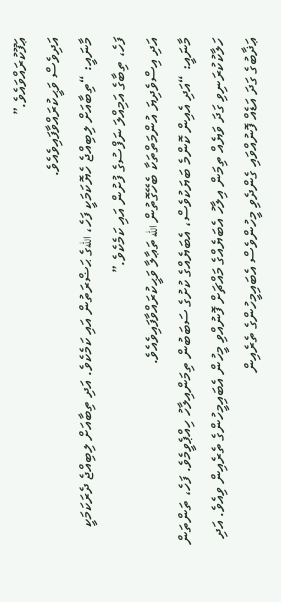ޢަފޫކުރައްވައެވެ.”
އަދިވެސް ވަޙީކުރައްވާފައިވެއެވެ.
މާނައީ: “ތިބާއަށް ލިބިއްޖެ ހެޔޮކަމަކީ ފަހެ، اللهގެ ޙަޟްރަތުން އައި ކަމެކެވެ. އަދި ތިބާއަށް ލިބިއްޖެ ދެރަކަމަކީ ފަހެ، ތިބާގެ އަމިއްލަ ނަފްސުގެ ފުށުން އައި ކަމެކެވެ.”
އަދި އިސްވެދިޔަ އުންމަތްތަކާ ބެހޭގޮތުން الله ތަޢާލާ ވަޙީކުރައްވާފައިވެއެވެ.
މާނައީ: “އަދި އެއިން ކޮންމެ ބަޔަކުވެސް، އެބަޔެއްގެ ކުށުގެ ސަބަބުން ތިމަންއިލާހު ހިއްޕެވީމެވެ. ފަހެ، ތަންތަން ހަލާކުކުރަނިވި ގަދަ ވަޔެއް ތިމަން އިލާހު އެބަޔެއްގެ މައްޗަށް ފޮނުއްވި މީހުން އެބައިމީހުންގެ ތެރެއިން ވިއެވެ. އަދި ޢަޛާބުގެ ގަދަ އަޑެއް ފޮނުއްވައި ގެންދެވި މީހުންވެސް އެބައިމީހުންގެ ތެރެއިން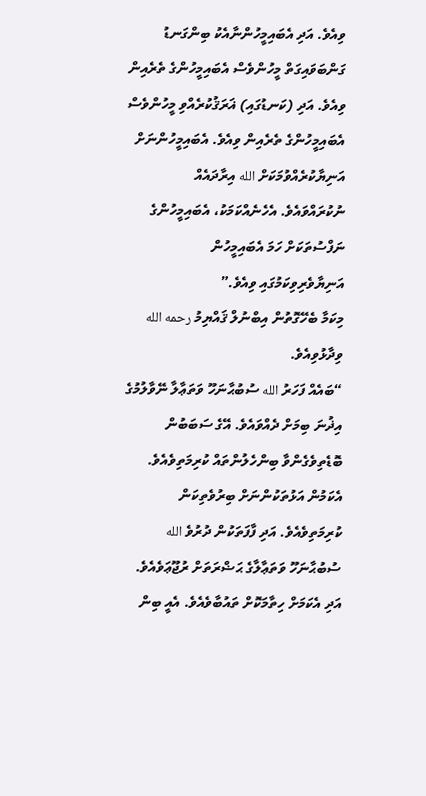ވިއެވެ. އަދި އެބައިމީހުންނާއެކު ބިންގަނޑު ގަންބަވައިގަތް މީހުންވެސް އެބައިމީހުންގެ ތެރެއިން ވިއެވެ. އަދި (ކަނޑުގައި) ޣަރަޤުކުރެއްވި މީހުންވެސް އެބައިމީހުންގެ ތެރެއިން ވިއެވެ. އެބައިމީހުންނަށް އަނިޔާކުރެއްވުމަކަށް الله އިރާދައެއް ނުކުރައްވައެވެ. އެހެނެއްކަމަކު، އެބައިމީހުންގެ ނަފްސުތަކަށް ހަމަ އެބައިމީހުން އަނިޔާވެރިވިކަމުގައި ވިއެވެ.”
މިކަމާ ބެހޭގޮތުން އިބްނުލް ޤައްޔިމު رحمه الله ވިދާޅުވިއެވެ.
“ބައެއް ފަހަރު الله ސުބުޙާނަހޫ ވަތަޢާލާ ނޭވާލުމުގެ އިޛުނަ ބިމަށް ދެއްވައެވެ. އޭގެ ސަބަބުން ބޮޑެތިވެގެންވާ ބިންހެލުންތައް ކުރިމަތިވެއެވެ. އެކަމުން އަޅުތަކުންނަށް ބިރުވެތިކަން ކުރިމަތިވެއެވެ. އަދި ފާފަތަކުން ދުރުވެ الله ސުބުޙާނަހޫ ވަތަޢާލާގެ ޙަޟްރަތަށް ރުޖޫޢަވެއެވެ. އަދި އެކަމަށް ހިތާމަކޮށް ތައުބާވެއެވެ. އެއީ ބިން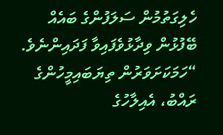ހެލިގަތުމުން ސަލަފުންގެ ބައެއް ބޭފުޅުން ވިދާޅުވެފައިވާ ފަދައިންނެވެ. “ހަމަކަށަވަރުން ތިޔަބައިމީހުންގެ ރައްބު، އެއިލާހުގެ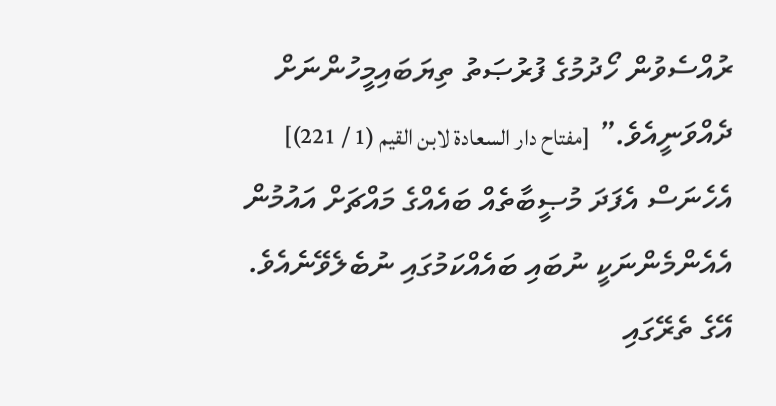ރުއްސެވުން ހޯދުމުގެ ފުރުޞަތު ތިޔަބައިމީހުންނަށް ދެއްވަނީއެވެ.” [مفتاح دار السعادة لابن القيم (1 / 221)]
އެހެނަސް އެފަދަ މުޞީބާތެއް ބައެއްގެ މައްޗަށް އައުމުން އެއެންމެންނަކީ ނުބައި ބައެއްކަމުގައި ނުބެލެވޭނެއެވެ. އޭގެ ތެރޭގައި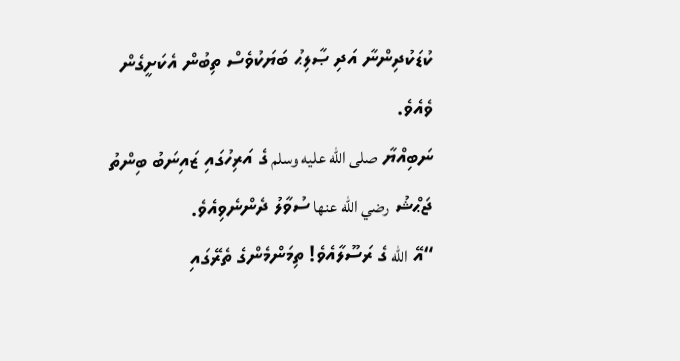ކުޑަކުދިންނާ އަދި ޞާލިޙު ބަޔަކުވެސް ތިބުން އެކަށީގެން ވެއެވެ.
ނަބިއްޔާ صلى الله عليه وسلم ގެ އަރިހުގައި ޒައިނަބު ބިންތު ޖަޙްޝު رضي الله عنها ސުވާލު ދެންނެވިއެވެ.
“އޭ الله ގެ ރަސޫލާއެވެ! ތިމަންމެންގެ ތެރޭގައި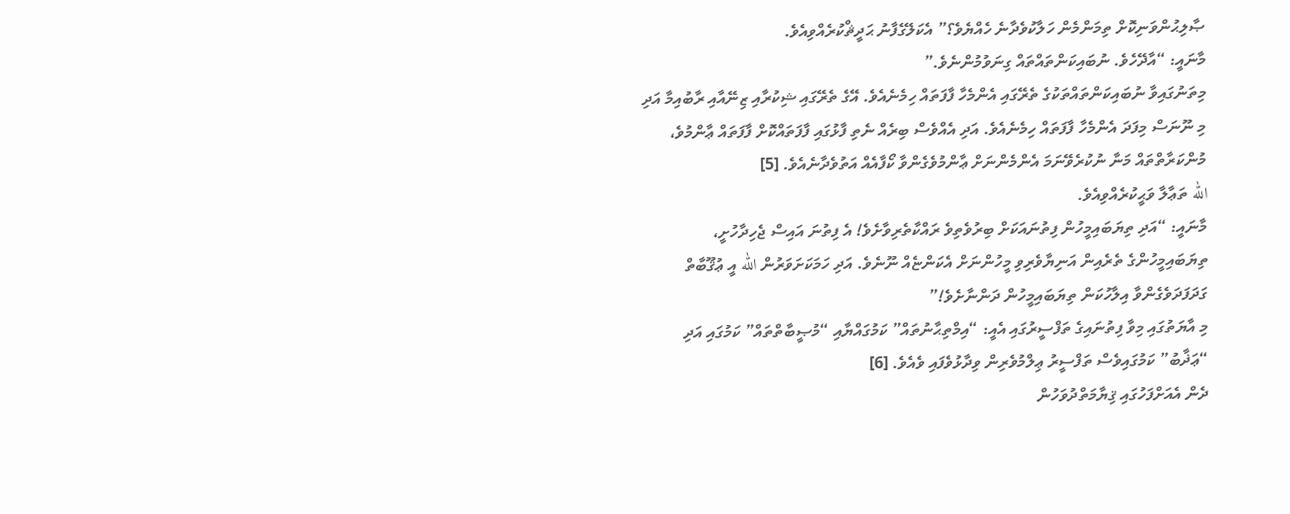ޞާލިޙުންވަނިކޮށް ތިމަންމެން ހަލާކުވެދާނެ ހެއްޔެވެ؟” އެކަލޭގެފާނު ޙަދީޘްކުރެއްވިއެވެ.
މާނައީ: “އާދޭހެވެ. ނުބައިކަންތައްތައް ގިނަވުމުންނެވެ.”
މިތަނުގައިވާ ނުބައިކަންތައްތަކުގެ ތެރޭގައި އެންމެހާ ފާފަތައް ހިމެނެއެވެ. އޭގެ ތެރޭގައި ޝިކުރާއި ޒިނޭއާއި ރާބުއިމާ އަދި މި ނޫނަސް މިފަދަ އެންމެހާ ފާފަތައް ހިމެނެއެވެ. އަދި އެއްވެސް ބިރެއް ނެތި ފާޅުގައި ފާފަތައްކޮށް ފާފަތައް ޢާންމުވެ، މުންކަރާތްތައް މަނާ ނުކުރެވޭނަމަ އެންމެންނަށް ޢާންމުވެގެންވާ ކޯފާއެއް އަތުވެދާނެއެވެ. [5]
الله ތަޢާލާ ވަޙީކުރެއްވިއެވެ.
މާނައީ: “އަދި ތިޔަބައިމީހުން ފިތުނައަކަށް ބިރުވެތިވެ ރައްކާތެރިވާށެވެ! އެ ފިތުނަ އައިސް ޖެހިދާހުށީ، ތިޔަބައިމީހުންގެ ތެރެއިން އަނިޔާވެރިވި މީހުންނަށް އެކަންޏެއް ނޫނެވެ. އަދި ހަމަކަށަވަރުން الله އީ ޢުޤޫބާތް ގަދަފަދަވެގެންވާ އިލާހުކަން ތިޔަބައިމީހުން ދަންނާށެވެ!”
މި އާޔަތުގައި މިވާ ފިތުނައިގެ ތަފްސީރުގައި އެއީ: “އިމްތިޙާނުތައް” ކަމުގައްޔާއި “މުޞީބާތްތައް” ކަމުގައި އަދި “ޢަޛާބު” ކަމުގައިވެސް ތަފްސީރު ޢިލްމުވެރިން ވިދާޅުވެފައި ވެއެވެ. [6]
ދެން އެއަށްފަހުގައި ޤިޔާމަތްދުވަހުން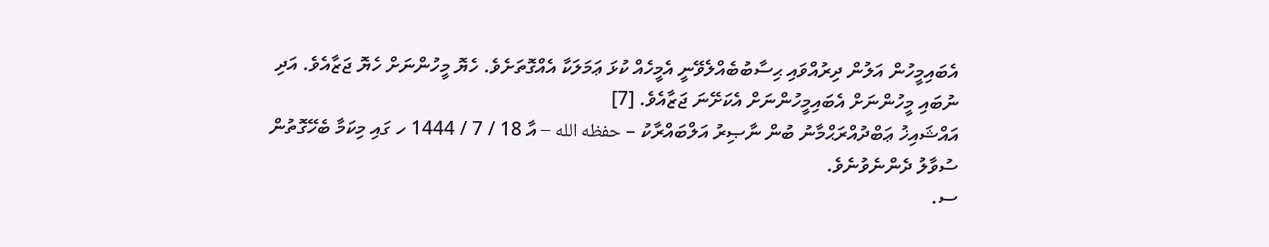އެބައިމީހުން އަލުން ދިރުއްވައި ޙިސާބުބެއްލެވޭނީ އެމީހެއް ކުޅަ ޢަމަލަކާ އެއްގޮތަށެވެ. ހެޔޮ މީހުންނަށް ހެޔޮ ޖަޒާއެވެ. އަދި ނުބައި މީހުންނަށް އެބައިމީހުންނަށް އެކަށޭނަ ޖަޒާއެވެ. [7]
އައްޝައިޚު ޢަބްދުއްރަޙްމާނު ބުން ނާޞިރު އަލްބައްރާކު – حفظه الله – އާ 18 / 7 / 1444 ހ ގައި މިކަމާ ބެހޭގޮތުން ސުވާލު ދެންނެވުނެވެ.
ސ.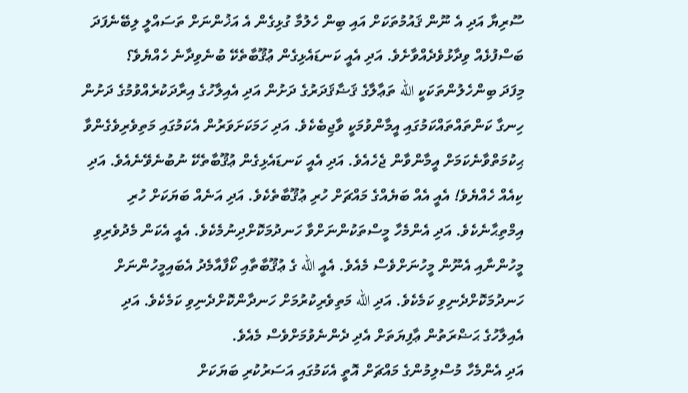ސޫރިޔާ އަދި އެ ނޫން ޤައުމުތަކަށް އައި ބިން ހެލުމާ ގުޅިގެން އެ އަޚުންނަށް ތަސައްލީ ލިބޭނެފަދަ ބަސްފުޅެއް ވިދާޅުވެދެއްވާށެވެ. އަދި އެއީ ކަނޑައެޅިގެން ޢުޤޫބާތެކޭ ބުނެވިދާނެ ހެއްޔެވެ؟
މިފަދަ ބިންހެލުންތަކަކީ الله ތަޢާލާގެ ޤަޟާޤަދަރުގެ ދަށުން އަދި އެއިލާހުގެ އިރާދަކުރެއްވުމުގެ ދަށުން ހިނގާ ކަންތައްތައްކަމުގައި އީމާންވުމަކީ ވާޖިބެކެވެ. އަދި ހަމަކަށަވަރުން އެކަމުގައި މަތިވެރިވެގެންވާ ޙިކުމަތްވާނެކަމަށް އީމާންވާން ޖެހެއެވެ. އަދި އެއީ ކަނޑައެޅިގެން ޢުޤޫބާތެކޭ ނުބުނެވޭނެއެވެ. އަދި ކިއެއް ހެއްޔެވެ! އެއީ އެއް ބަޔެއްގެ މައްޗަށް ހުރި ޢުޤޫބާތެކެވެ. އަދި އަނެއް ބަޔަކަށް ހުރި އިމްތިޙާނެކެވެ. އަދި އެންމެހާ މީސްތަކުންނަށްވާ ހަނދުމަކޮށްދިނުމެކެވެ. އެއީ އެކަން މެދުވެރިވި މީހުންނާއި އެނޫން މީހުނަށްވެސް މެއެވެ. އެއީ الله ގެ ޢުޤޫބާތާއި ކޯފާއާމެދު އެބައިމީހުންނަށް ހަނދުމަކޮށްދެނިވި ކަމެކެވެ. އަދި الله މަތިވެރިކުރުމަށް ހަނދާންކޮށްދެނިވި ކަމެކެވެ. އަދި އެއިލާހުގެ ޙަޟްރަތުން ޢާފިޔަތަށް އެދި ދެންނެވުމަށްވެސް މެއެވެ.
އަދި އެންމެހާ މުސްލިމުންގެ މައްޗަށް އޮތީ އެކަމުގައި އަސަރުކުރި ބަޔަކަށް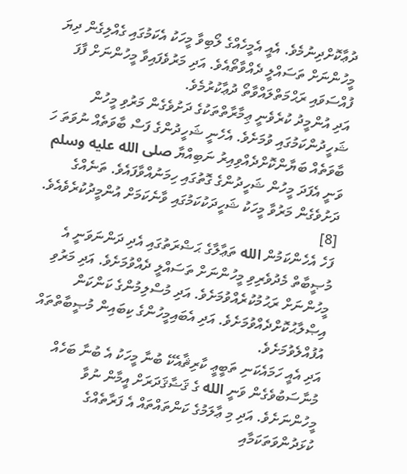ދުޢާކޮށްދިނުމެވެ. އެއީ އެމީހެއްގެ ލޯބިވާ މީހަކު އެކަމުގައި ގެއްލިގެން ދިޔަ މީހުންނަށް ތަސައްލީ ދެއްވާތޯއެވެ. އަދި މަރުވެފައިވާ މީހުންނަށް ފާފަ ފުއްސަވައި ރަޙްމަތްލައްވާތޯ ދުޢާކުރުމެވެ.
އަދި އުންމީދު ކުރެވެނީ ޢިމާރާތްތަކުގެ ދަށުވެގެން މަރުވި މީހުން ޝަހީދުންކަމުގައި ވުމަށެވެ. އެހެނީ ޝަހީދުންގެ ފަސް ބާވަތެއް ނުވަތަ ހަ ބާވަތެއް ބަޔާންކޮށްދެއްވިއިރު ނަބިއްޔާ صلى الله عليه وسلم ވަނީ އެފަދަ މީހުން ޝަހީދުންގެ ގޮތުގައި ހިމަނުއްވާފައެވެ. ތަނެއްގެ ދަށުވެގެން މަރުވާ މީހަކު ޝަހީދަކުކަމުގައި ވާނެކަމަށް އުންމީދުކުރެވެއެވެ. [8]
ފަހެ އެހެންކަމުން الله ތަޢާލާގެ ޙަޟްރަތުގައި އެދި ދަންނަވަނީ އެ މުޞީބާތް މެދުވެރިވި މީހުންނަށް ތަސައްލީ ދެއްވުމަށެވެ. އަދި މަރުވި މީހުންނަށް ރަޙުމުކުރެއްވުމަށެވެ. އަދި މުސްލިމުންގެ ކަންކަން އިޞްލާޙުކޮށްދެއްވުމަށެވެ. އަދި އެބައިމީހުންގެ ކިބައިން މުޞީބާތްތައް އުފުއްލެވުމަށެވެ.
އަދި އެއީ ހަމައެކަނި ތަބީޢީ ކާރިޘާއެކޭ ބުނާ މީހަކު އެ ބުނާ ބަހެއް މުނާސަބުވެގެން ވަނީ الله ގެ ޤަޟާޤަދަރަށް އީމާން ނުވާ މީހުންނަށެވެ. އަދި މި ޢާލަމުގެ ކަންތައްތައް އެ ފަރާތެއްގެ ކުޅަދުންވަތަކަމާއި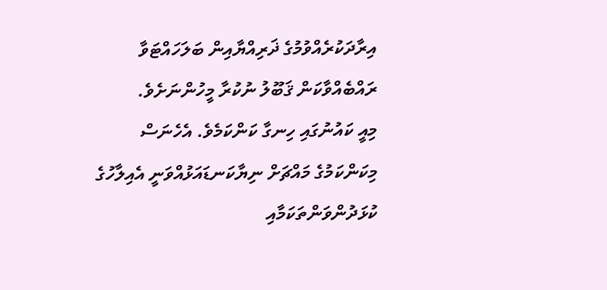އިރާދަކުރެއްވުމުގެ ޛަރިއްޔާއިން ބަލަހައްޓަވާ ރައްބެއްވާކަން ޤަބޫލު ނުކުރާ މީހުންނަށެވެ.
މިއީ ކައުނުގައި ހިނގާ ކަންކަމެވެ. އެހެނަސް މިކަންކަމުގެ މައްޗަށް ނިޔާކަނޑައަޅުއްވަނީ އެއިލާހުގެ ކުޅަދުންވަންތަކަމާއި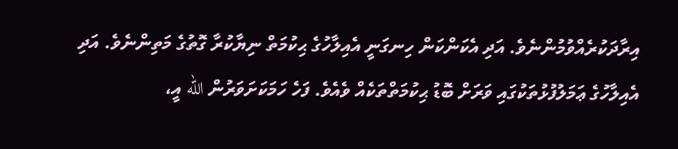އިރާދަކުރެއްވުމުންނެވެ. އަދި އެކަންކަން ހިނގަނީ އެއިލާހުގެ ޙިކުމަތް ނިޔާކުރާ ގޮތުގެ މަތިންނެވެ. އަދި އެއިލާހުގެ ޢަމަލުފުޅުތަކުގައި ވަރަށް ބޮޑު ޙިކުމަތްތަކެއް ވެއެވެ. ފަހެ ހަމަކަށަވަރުން الله އީ،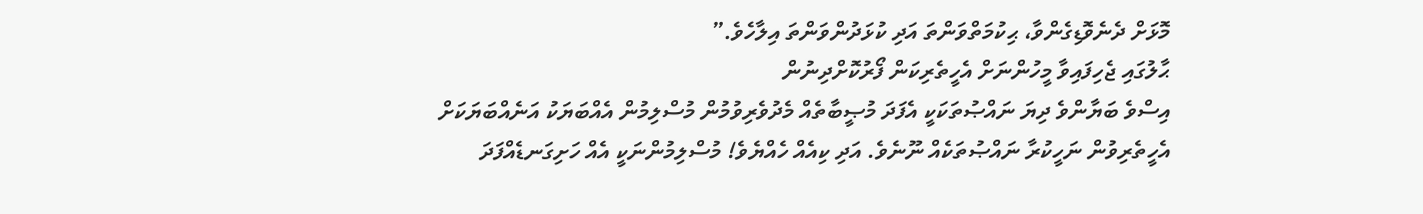މޮޅަށް ދެނެވޮޑިގެންވާ، ޙިކުމަތްވަންތަ އަދި ކުޅަދުންވަންތަ އިލާހެވެ.”
ޙާލުގައި ޖެހިފައިވާ މީހުންނަށް އެހީތެރިކަން ފޯރުކޮށްދިނުން
އިސްވެ ބަޔާންވެ ދިޔަ ނައްޞުތަކަކީ އެފަދަ މުޞީބާތެއް މެދުވެރިވުމުން މުސްލިމުން އެއްބަޔަކު އަނެއްބަޔަކަށް އެހީތެރިވުން ނަހީކުރާ ނައްޞުތަކެއް ނޫނެވެ. އަދި ކިއެއް ހެއްޔެވެ! މުސްލިމުންނަކީ އެއް ހަށިގަނޑެއްފަދަ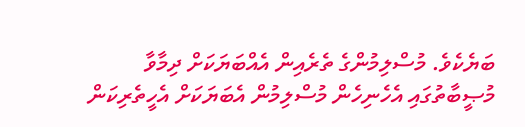ބަޔެކެވެ. މުސްލިމުންގެ ތެރެއިން އެއްބަޔަކަށް ދިމާވާ މުޞީބާތުގައި އެހެނިހެން މުސްލިމުން އެބަޔަކަށް އެހީތެރިކަން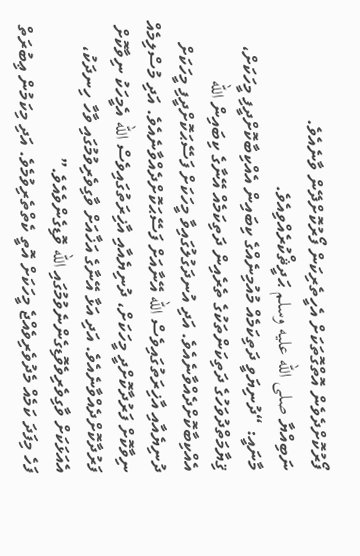ފޯރުކޮށްދެވެން އޮތްގޮތަކަށް އެހީތެރިކަން ފޯރުކޮށްދޭން ވާނެއެވެ.
ނަބިއްޔާ صلى الله عليه وسلم ޙަދީޘްކުރެއްވިއެވެ.
މާނައީ: “ދުނިޔަވީ ދަތިކަމެއް މުއުމިނެއްގެ ކިބައިން އެއްކިބާކޮށްދީފި މީހަކަށް، ޤިޔާމަތްދުވަހުގެ ދަތިކަންތަކުގެ ތެރެއިން ދަތިކަމެއް އޭނާގެ ކިބައިން الله އެއްކިބާކޮށްދެއްވާނެއެވެ. އަދި އުނދަގުލުގައިވާ މީހަކަށް ފަސޭޙަކޮށްދީފި މީހަކަށް ދުނިޔެއާއި އާޚިރަތުގައިވެސް الله އޭނާއަށް ފަސޭޙަކޮށްދެއްވާނެއެވެ. އަދި މުސްލިމެއް ނިވާކޮށް ފަރުދާކޮށްދީ މީހަކަށް، ދުނިޔެއާއި އާޚިރަތުގައިވެސް الله އެމީހަކު ނިވާކޮށް ފަރުދާކޮށްދެއްވާނެއެވެ. އަދި އަޅާ އޭނާގެ އަޚާއަށް ވާގިވެރިވުމުގައި ވާހާ ހިނދަކު، އެއަޅަކަށް ވާގިވެރިވެވޮޑިގެންނެވުމުގައި الله ވޮޑިގެންވެއެވެ.”
ފަހެ މިފަދަ ކަމެއް މެދުވެރިވެއްޖެ މީހަކަށް އޮތީ ކެތްތެރިވުމެވެ. އަދި މިކަމުން ޢިބުރަތް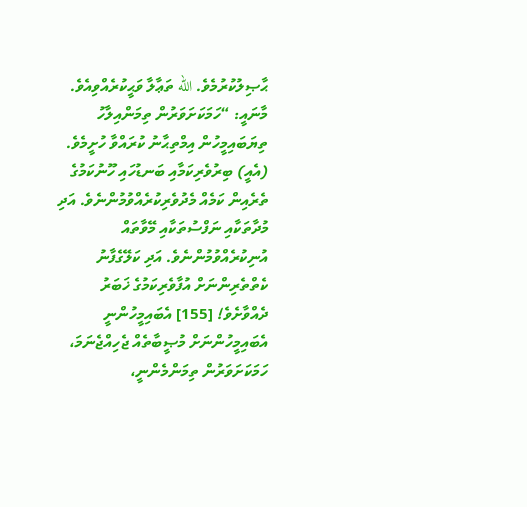ޙާޞިލުކުރުމެވެ. الله ތަޢާލާ ވަޙީކުރެއްވިއެވެ.
މާނައީ: “ހަމަކަށަވަރުން ތިމަންއިލާހު ތިޔަބައިމީހުން އިމްތިޙާނު ކުރައްވާ ހުށީމެވެ. (އެއީ) ބިރުވެރިކަމާއި ބަނޑުހައި ހޫނުކަމުގެ ތެރެއިން ކަމެއް މެދުވެރިކުރެއްވުމުންނެވެ. އަދި މުދާތަކާއި ނަފްސުތަކާއި މޭވާތައް އުނިކުރެއްވުމުންނެވެ. އަދި ކަލޭގެފާނު ކެތްތެރިންނަށް އުފާވެރިކަމުގެ ޚަބަރު ދެއްވާށެވެ! [155] އެބައިމީހުންނީ އެބައިމީހުންނަށް މުޞީބާތެއް ޖެހިއްޖެނަމަ، ހަމަކަށަވަރުން ތިމަންމެންނީ،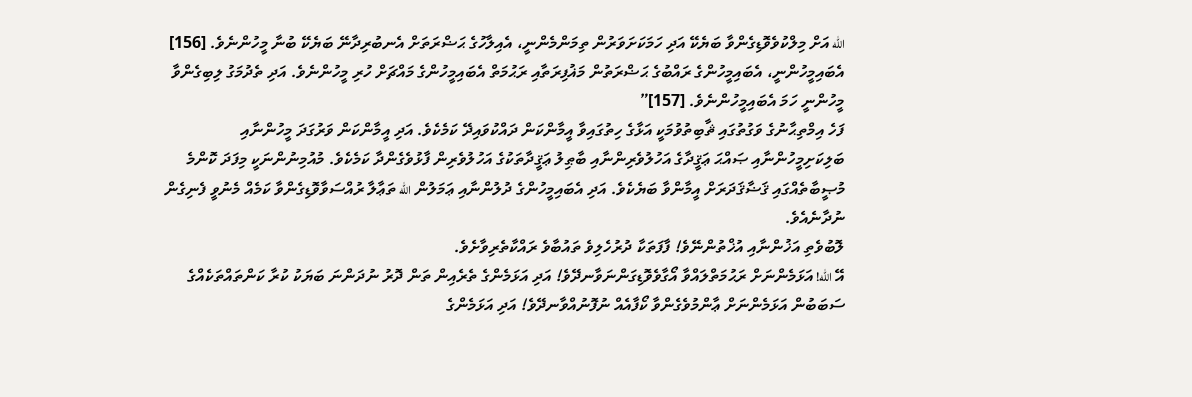الله އަށް މިލްކުވެވޮޑިގެންވާ ބަޔެކޭ އަދި ހަމަކަށަވަރުން ތިމަންމެންނީ، އެއިލާހުގެ ޙަޟްރަތަށް އެނބުރިދާނޭ ބަޔެކޭ ބުނާ މީހުންނެވެ. [156] އެބައިމީހުންނީ، އެބައިމީހުންގެ ރައްބުގެ ޙަޟްރަތުން މަޣުފިރަތާއި ރަޙުމަތް އެބައިމީހުންގެ މައްޗަށް ހުރި މީހުންނެވެ. އަދި ތެދުމަގު ލިބިގެންވާ މީހުންނީ ހަމަ އެބައިމީހުންނެވެ. [157]”
ފަހެ އިމްތިޙާނުގެ ވަގުތުގައި ޘާބިތުވުމަކީ އަޅާގެ ހިތުގައިވާ އީމާންކަން ދައްކުވައިދޭ ކަމެކެވެ. އަދި އީމާންކަން ވަރުގަދަ މީހުންނާއި ބަލިކަށިމީހުންނާއި ޞައްޙަ ޢަޤީދާގެ އަހުލުވެރިންނާއި ބާޠިލު ޢަޤީދާތަކުގެ އަހުލުވެރިން ފާޅުވެގެންދާ ކަމެކެވެ. މުއުމިނުންނަކީ މިފަދަ ކޮންމެ މުޞީބާތެއްގައި ޤަޟާޤަދަރަށް އީމާންވާ ބަޔެކެވެ. އަދި އެބައިމީހުންގެ ދުލުންނާއި ޢަމަލުން الله ތަޢާލާ ރުއްސަވާވޮޑިގެންވާ ކަމެއް މެނުވީ ފެނިގެން ނުދާނެއެވެ.
ލޮބުވެތި އަޚުންނާއި އުޚްތުންނޭވެ! ފާފަތަކާ ދުރުހެލިވެ ތައުބާވެ ރައްކާތެރިވާށެވެ.
އޭ الله! އަޅަމެންނަށް ރަޙުމަތްލައްވާ އޯގާވެވޮޑިގަންނަވާނދޭވެ! އަދި އަޅަމެންގެ ތެރެއިން ތަން ދޮރު ނުދަންނަ ބަޔަކު ކުރާ ކަންތައްތަކެއްގެ ސަބަބުން އަޅަމެންނަށް ޢާންމުވެގެންވާ ކޯފާއެއް ނުފޮނުއްވާނދޭވެ! އަދި އަޅަމެންގެ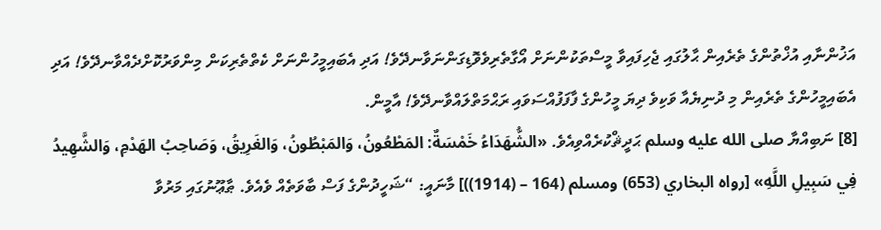އަޚުންނާއި އުޚްތުންގެ ތެރެއިން ޙާލުގައި ޖެހިފައިވާ މީސްތަކުންނަށް އޯގާތެރިވެވޮޑިގަންނަވާނދޭވެ! އަދި އެބައިމީހުންނަށް ކެތްތެރިކަން މިންވަރުކޮށްދެއްވާނދޭވެ! އަދި އެބައިމީހުންގެ ތެރެއިން މި ދުނިޔެއާ ވަކިވެ ދިޔަ މީހުންގެ ފާފަފުއްސަވައި ރަޙްމަތްލައްވާނދޭވެ! އާމީން.
[8] ނަބިއްޔާ صلى الله عليه وسلم ޙަދީޘްކުރެއްވިއެވެ. «الشُّهَدَاءُ خَمْسَةٌ: المَطْعُونُ، وَالمَبْطُونُ، وَالغَرِيقُ، وَصَاحِبُ الهَدْمِ، وَالشَّهِيدُ فِي سَبِيلِ اللَّهِ» [رواه البخاري (653) ومسلم (164 – (1914))] މާނައީ: “ޝަހީދުންގެ ފަސް ބާވަތެއް ވެއެވެ. ޠާޢޫނުގައި މަރުވާ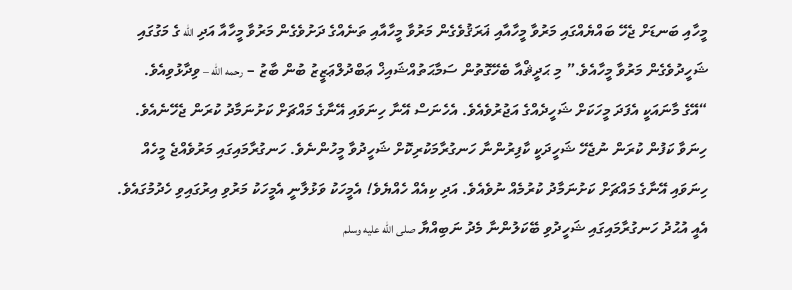މީހާއި ބަނޑަށް ޖެހޭ ބައްޔެއްގައި މަރުވާ މީހާއާއި ޣަރަޤުވެގެން މަރުވާ މީހާއާއި ތަނެއްގެ ދަށުވެގެން މަރުވާ މީހާއާ އަދި الله ގެ މަގުގައި ޝަހީދުވެގެން މަރުވާ މީހާއެވެ.” މި ޙަދީޘްއާ ބެހޭގޮތުން ސަމާޙަތުއްޝައިޚް ޢަބްދުލްޢަޒީޒު ބުން ބާޒު – رحمه الله – ވިދާޅުވިއެވެ.
“އޭގެ މާނައަކީ އެފަދަ މީހަކަށް ޝަހީދެއްގެ އަޖުރުވެއެވެ. އެހެނަސް އޭނާ ހިނަވައި އޭނާގެ މައްޗަށް ކަށުނަމާދު ކުރަން ޖެހޭނެއެވެ. ހިނަވާ ކަފުން ކުރަން ނުޖެހޭ ޝަހީދަކީ ކާފިރުންނާ ހަނގުރާމަކުރިކޮށް ޝަހީދުވާ މީހުންނެވެ. ހަނގުރާމައިގައި މަރުވެއްޖެ މީހެއް ހިނަވައި އޭނާގެ މައްޗަށް ކަށުނަމާދު ކުރުމެއް ނުވެއެވެ. އަދި ކިއެއް ހެއްޔެވެ! އެމީހަކު ވަޅުލާނީ އެމީހަކު މަރުވި އިރުގައިވި ހެދުމުގައެވެ. އެއީ އުޙުދު ހަނގުރާމައިގައި ޝަހީދުވި ބޭކަލުންނާ މެދު ނަބިއްޔާ صلى الله عليه وسلم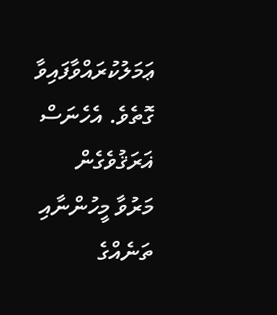ޢަމަލުކުރައްވާފައިވާ ގޮތެވެ. އެހެނަސް ޣަރަޤުވެގެން މަރުވާ މީހުންނާއި ތަނެއްގެ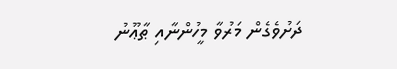ދަށުވެގެން މަރުވާ މީހުންނާއި ޠާޢޫނު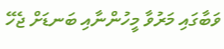ވަބާގައި މަރުވާ މީހުންނާއި ބަނޑަށް ޖެހޭ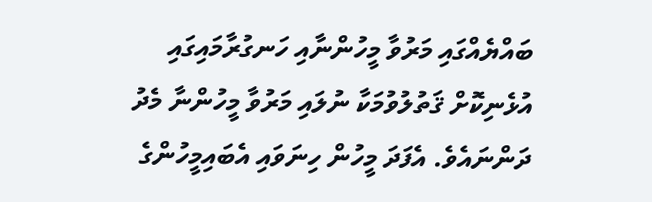ބައްޔެއްގައި މަރުވާ މީހުންނާއި ހަނގުރާމައިގައި އުޅެނިކޮށް ޤަތުލުވުމަކާ ނުލައި މަރުވާ މީހުންނާ މެދު ދަންނައެވެ. އެފަދަ މީހުން ހިނަވައި އެބައިމީހުންގެ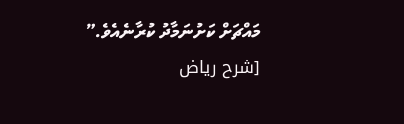މައްޗަށް ކަށުނަމާދު ކުރާނެއެވެ.” [شرح رياض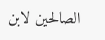الصالحين لابن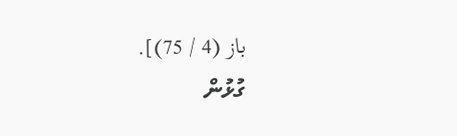باز (4 / 75)].
ގުޅުން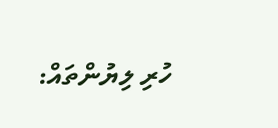ހުރި ލިޔުންތައް: